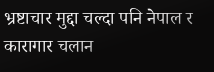भ्रष्टाचार मुद्दा चल्दा पनि नेपाल र कारागार चलान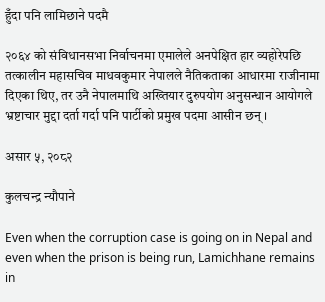हुँदा पनि लामिछाने पदमै

२०६४ को संविधानसभा निर्वाचनमा एमालेले अनपेक्षित हार व्यहोरेपछि तत्कालीन महासचिव माधवकुमार नेपालले नैतिकताका आधारमा राजीनामा दिएका थिए, तर उनै नेपालमाथि अख्तियार दुरुपयोग अनुसन्धान आयोगले भ्रष्टाचार मुद्दा दर्ता गर्दा पनि पार्टीको प्रमुख पदमा आसीन छन् ।

असार ५, २०८२

कुलचन्द्र न्यौपाने

Even when the corruption case is going on in Nepal and even when the prison is being run, Lamichhane remains in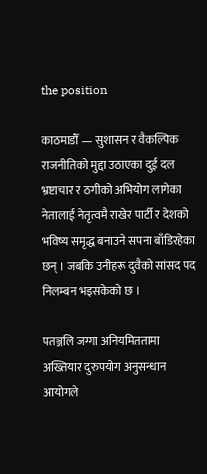the position

काठमाडौँ — सुशासन र वैकल्पिक राजनीतिको मुद्दा उठाएका दुई दल भ्रष्टाचार र ठगीको अभियोग लागेका नेतालाई नेतृत्वमै राखेर पार्टी र देशको भविष्य समृद्ध बनाउने सपना बाँडिरहेका छन् । जबकि उनीहरू दुवैको सांसद पद निलम्बन भइसकेको छ ।

पतञ्जलि जग्गा अनियमिततामा अख्तियार दुरुपयोग अनुसन्धान आयोगले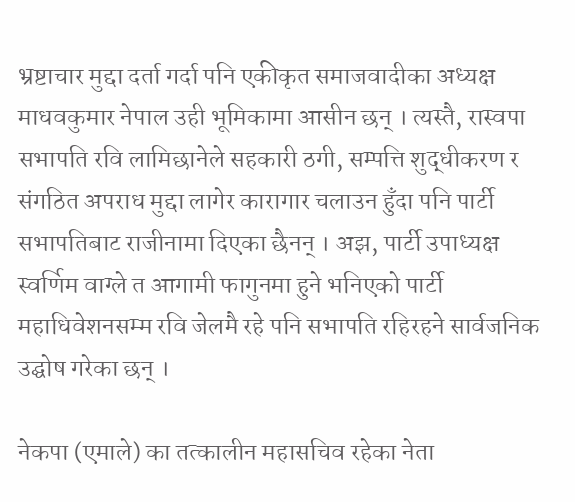भ्रष्टाचार मुद्दा दर्ता गर्दा पनि एकीकृत समाजवादीका अध्यक्ष माधवकुमार नेपाल उही भूमिकामा आसीन छन् । त्यस्तै, रास्वपा सभापति रवि लामिछानेले सहकारी ठगी, सम्पत्ति शुद्धीकरण र संगठित अपराध मुद्दा लागेर कारागार चलाउन हुँदा पनि पार्टी सभापतिबाट राजीनामा दिएका छैनन् । अझ, पार्टी उपाध्यक्ष स्वर्णिम वाग्ले त आगामी फागुनमा हुने भनिएको पार्टी महाधिवेशनसम्म रवि जेलमै रहे पनि सभापति रहिरहने सार्वजनिक उद्घोष गरेका छन् ।

नेकपा (एमाले) का तत्कालीन महासचिव रहेका नेता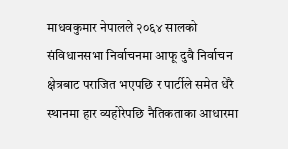माधवकुमार नेपालले २०६४ सालको संविधानसभा निर्वाचनमा आफू दुवै निर्वाचन क्षेत्रबाट पराजित भएपछि र पार्टीले समेत धेरै स्थानमा हार व्यहोरेपछि नैतिकताका आधारमा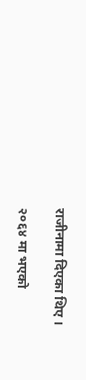राजीनामा दिएका थिए ।

२०६४ मा भएको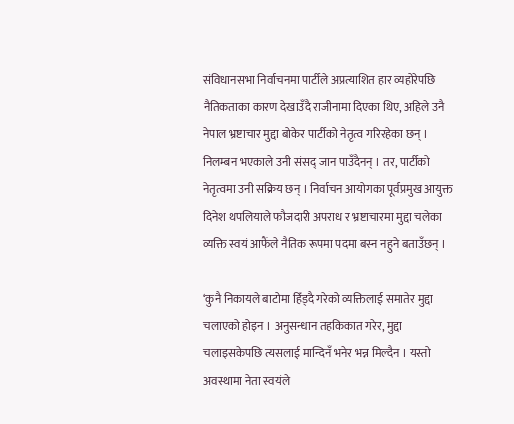संविधानसभा निर्वाचनमा पार्टीले अप्रत्याशित हार व्यहोरेपछि नैतिकताका कारण देखाउँदै राजीनामा दिएका थिए, अहिले उनै नेपाल भ्रष्टाचार मुद्दा बोकेर पार्टीको नेतृत्व गरिरहेका छन् । निलम्बन भएकाले उनी संसद् जान पाउँदैनन् । तर, पार्टीको नेतृत्वमा उनी सक्रिय छन् । निर्वाचन आयोगका पूर्वप्रमुख आयुक्त दिनेश थपलियाले फौजदारी अपराध र भ्रष्टाचारमा मुद्दा चलेका व्यक्ति स्वयं आफैंले नैतिक रूपमा पदमा बस्न नहुने बताउँछन् ।

‘कुनै निकायले बाटोमा हिँड्दै गरेको व्यक्तिलाई समातेर मुद्दा चलाएको होइन । अनुसन्धान तहकिकात गरेर, मुद्दा चलाइसकेपछि त्यसलाई मान्दिनँ भनेर भन्न मिल्दैन । यस्तो अवस्थामा नेता स्वयंले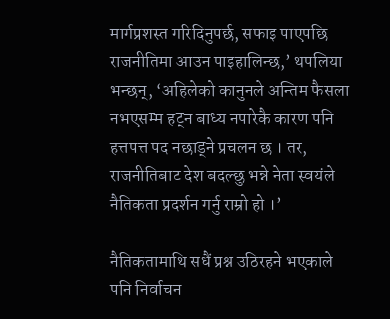मार्गप्रशस्त गरिदिनुपर्छ, सफाइ पाएपछि राजनीतिमा आउन पाइहालिन्छ,’ थपलिया भन्छन्, ‘अहिलेको कानुनले अन्तिम फैसला नभएसम्म हट्न बाध्य नपारेकै कारण पनि हत्तपत्त पद नछाड्ने प्रचलन छ । तर, राजनीतिबाट देश बदल्छु भन्ने नेता स्वयंले नैतिकता प्रदर्शन गर्नु राम्रो हो ।’

नैतिकतामाथि सधैं प्रश्न उठिरहने भएकाले पनि निर्वाचन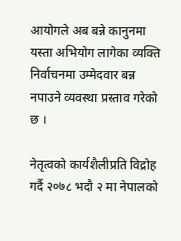आयोगले अब बन्ने कानुनमा यस्ता अभियोग लागेका व्यक्ति निर्वाचनमा उम्मेदवार बन्न नपाउने व्यवस्था प्रस्ताव गरेको छ ।

नेतृत्वको कार्यशैलीप्रति विद्रोह गर्दै २०७८ भदौ २ मा नेपालको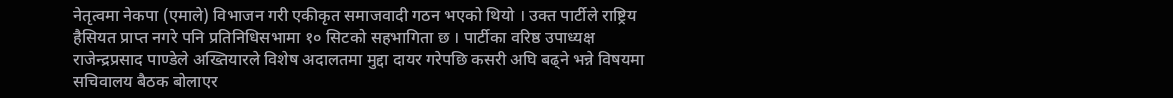नेतृत्वमा नेकपा (एमाले) विभाजन गरी एकीकृत समाजवादी गठन भएको थियो । उक्त पार्टीले राष्ट्रिय हैसियत प्राप्त नगरे पनि प्रतिनिधिसभामा १० सिटको सहभागिता छ । पार्टीका वरिष्ठ उपाध्यक्ष राजेन्द्रप्रसाद पाण्डेले अख्तियारले विशेष अदालतमा मुद्दा दायर गरेपछि कसरी अघि बढ्ने भन्ने विषयमा सचिवालय बैठक बोलाएर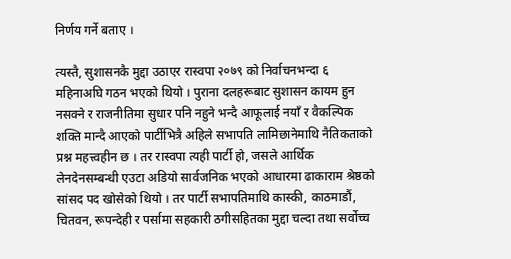निर्णय गर्ने बताए ।

त्यस्तै, सुशासनकै मुद्दा उठाएर रास्वपा २०७९ को निर्वाचनभन्दा ६ महिनाअघि गठन भएको थियो । पुराना दलहरूबाट सुशासन कायम हुन नसक्ने र राजनीतिमा सुधार पनि नहुने भन्दै आफूलाई नयाँ र वैकल्पिक शक्ति मान्दै आएको पार्टीभित्रै अहिले सभापति लामिछानेमाथि नैतिकताको प्रश्न महत्त्वहीन छ । तर रास्वपा त्यही पार्टी हो, जसले आर्थिक लेनदेनसम्बन्धी एउटा अडियो सार्वजनिक भएको आधारमा ढाकाराम श्रेष्ठको सांसद पद खोसेको थियो । तर पार्टी सभापतिमाथि कास्की, काठमाडौं, चितवन, रूपन्देही र पर्सामा सहकारी ठगीसहितका मुद्दा चल्दा तथा सर्वोच्च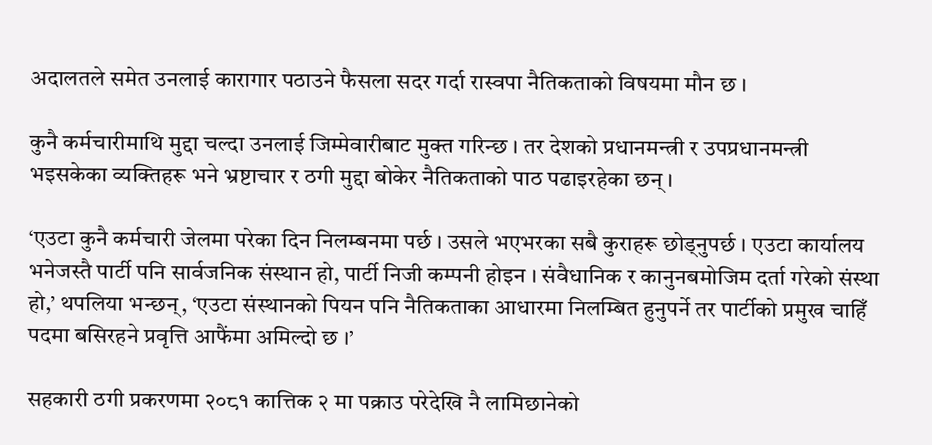अदालतले समेत उनलाई कारागार पठाउने फैसला सदर गर्दा रास्वपा नैतिकताको विषयमा मौन छ ।

कुनै कर्मचारीमाथि मुद्दा चल्दा उनलाई जिम्मेवारीबाट मुक्त गरिन्छ । तर देशको प्रधानमन्त्री र उपप्रधानमन्त्री भइसकेका व्यक्तिहरू भने भ्रष्टाचार र ठगी मुद्दा बोकेर नैतिकताको पाठ पढाइरहेका छन् ।

‘एउटा कुनै कर्मचारी जेलमा परेका दिन निलम्बनमा पर्छ । उसले भएभरका सबै कुराहरू छोड्नुपर्छ । एउटा कार्यालय भनेजस्तै पार्टी पनि सार्वजनिक संस्थान हो, पार्टी निजी कम्पनी होइन । संवैधानिक र कानुनबमोजिम दर्ता गरेको संस्था हो,’ थपलिया भन्छन्, ‘एउटा संस्थानको पियन पनि नैतिकताका आधारमा निलम्बित हुनुपर्ने तर पार्टीको प्रमुख चाहिँ पदमा बसिरहने प्रवृत्ति आफैंमा अमिल्दो छ ।’

सहकारी ठगी प्रकरणमा २०८१ कात्तिक २ मा पक्राउ परेदेखि नै लामिछानेको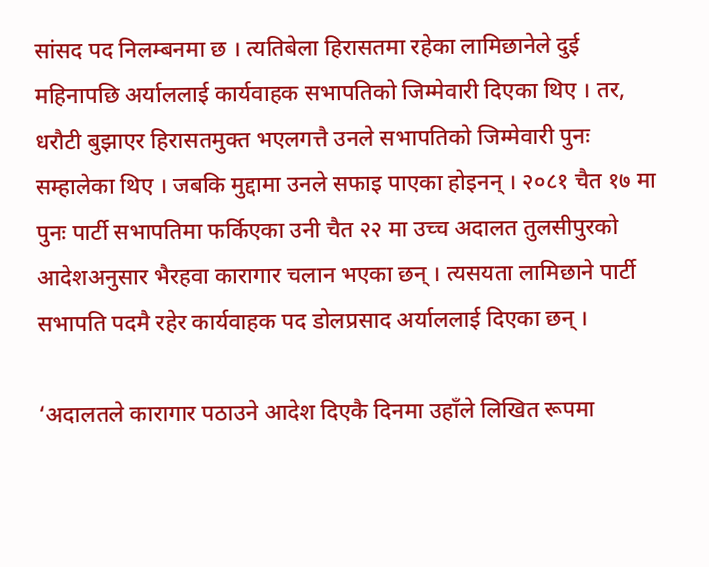सांसद पद निलम्बनमा छ । त्यतिबेला हिरासतमा रहेका लामिछानेले दुई महिनापछि अर्याललाई कार्यवाहक सभापतिको जिम्मेवारी दिएका थिए । तर, धरौटी बुझाएर हिरासतमुक्त भएलगत्तै उनले सभापतिको जिम्मेवारी पुनः सम्हालेका थिए । जबकि मुद्दामा उनले सफाइ पाएका होइनन् । २०८१ चैत १७ मा पुनः पार्टी सभापतिमा फर्किएका उनी चैत २२ मा उच्च अदालत तुलसीपुरको आदेशअनुसार भैरहवा कारागार चलान भएका छन् । त्यसयता लामिछाने पार्टी सभापति पदमै रहेर कार्यवाहक पद डोलप्रसाद अर्याललाई दिएका छन् ।

‘अदालतले कारागार पठाउने आदेश दिएकै दिनमा उहाँले लिखित रूपमा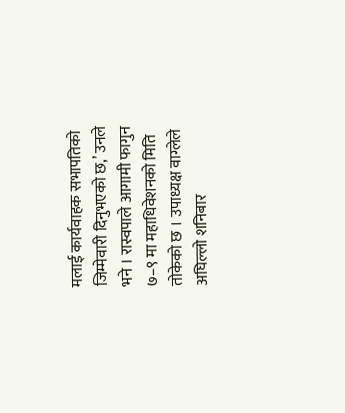मलाई कार्यवाहक सभापतिको जिम्मेवारी दिनुभएको छ,’ उनले भने । रास्वपाले आगामी फागुन ७–९ मा महाधिवेशनको मिति तोकेको छ । उपाध्यक्ष वाग्लेले अघिल्लो शनिबार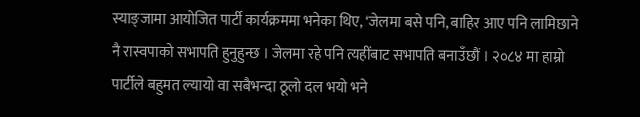स्याङ्जामा आयोजित पार्टी कार्यक्रममा भनेका थिए, ‘जेलमा बसे पनि, बाहिर आए पनि लामिछाने नै रास्वपाको सभापति हुनुहुन्छ । जेलमा रहे पनि त्यहींबाट सभापति बनाउँछौं । २०८४ मा हाम्रो पार्टीले बहुमत ल्यायो वा सबैभन्दा ठूलो दल भयो भने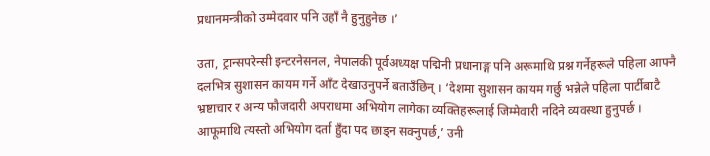प्रधानमन्त्रीको उम्मेदवार पनि उहाँ नै हुनुहुनेछ ।’

उता, ट्रान्सपरेन्सी इन्टरनेसनल, नेपालकी पूर्वअध्यक्ष पद्मिनी प्रधानाङ्ग पनि अरूमाथि प्रश्न गर्नेहरूले पहिला आफ्नै दलभित्र सुशासन कायम गर्ने आँट देखाउनुपर्ने बताउँछिन् । ‘देशमा सुशासन कायम गर्छु भन्नेले पहिला पार्टीबाटै भ्रष्टाचार र अन्य फौजदारी अपराधमा अभियोग लागेका व्यक्तिहरूलाई जिम्मेवारी नदिने व्यवस्था हुनुपर्छ । आफूमाथि त्यस्तो अभियोग दर्ता हुँदा पद छाड्न सक्नुपर्छ,’ उनी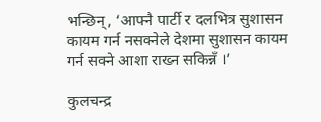भन्छिन्, ‘आफ्नै पार्टी र दलभित्र सुशासन कायम गर्न नसक्नेले देशमा सुशासन कायम गर्न सक्ने आशा राख्न सकिन्नँ ।’

कुलचन्द्र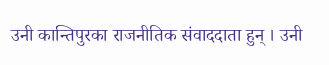उनी कान्तिपुरका राजनीतिक संवाददाता हुन् । उनी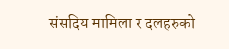संसदिय मामिला र दलहरुको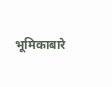भूमिकाबारे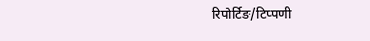रिपोर्टिङ/टिप्पणी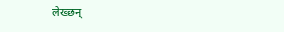लेख्छन्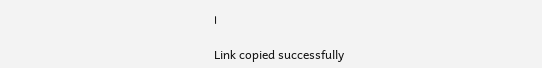।

Link copied successfully